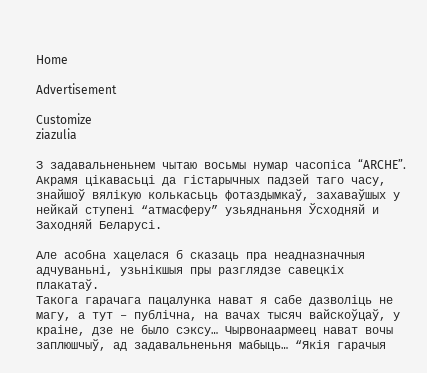Home

Advertisement

Customize
ziazulia

З задавальненьнем чытаю восьмы нумар часопіса “ARCHE”. Акрамя цікавасьці да гістарычных падзей таго часу, знайшоў вялікую колькасьць фотаздымкаў, захаваўшых у нейкай ступені “атмасферу” узьяднаньня Ўсходняй и Заходняй Беларусі.

Але асобна хацелася б сказаць пра неадназначныя адчуваньні, узьнікшыя пры разглядзе савецкіх плакатаў.
Такога гарачага пацалунка нават я сабе дазволіць не магу, а тут – публічна, на вачах тысяч вайскоўцаў, у краіне, дзе не было сэксу… Чырвонаармеец нават вочы заплюшчыў, ад задавальненьня мабыць… “Якія гарачыя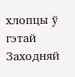хлопцы ў гэтай Заходняй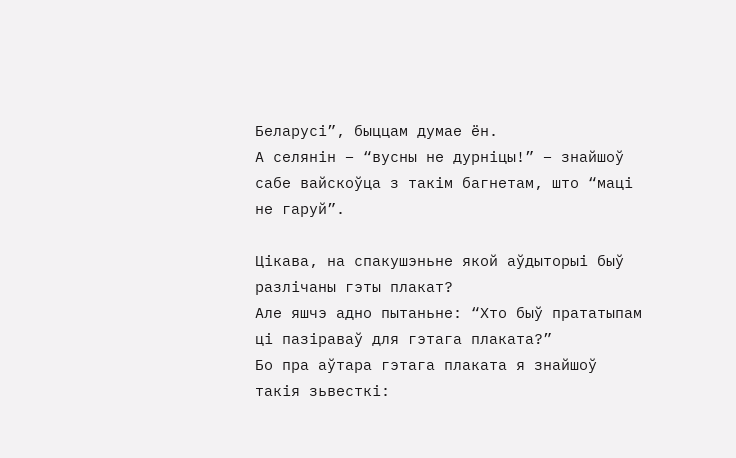Беларусі”, быццам думае ён.
А селянін – “вусны не дурніцы!” – знайшоў сабе вайскоўца з такім багнетам, што “маці не гаруй”.

Цікава, на спакушэньне якой аўдыторыі быў разлічаны гэты плакат?
Але яшчэ адно пытаньне: “Хто быў прататыпам ці пазіраваў для гэтага плаката?”
Бо пра аўтара гэтага плаката я знайшоў такія зьвесткі: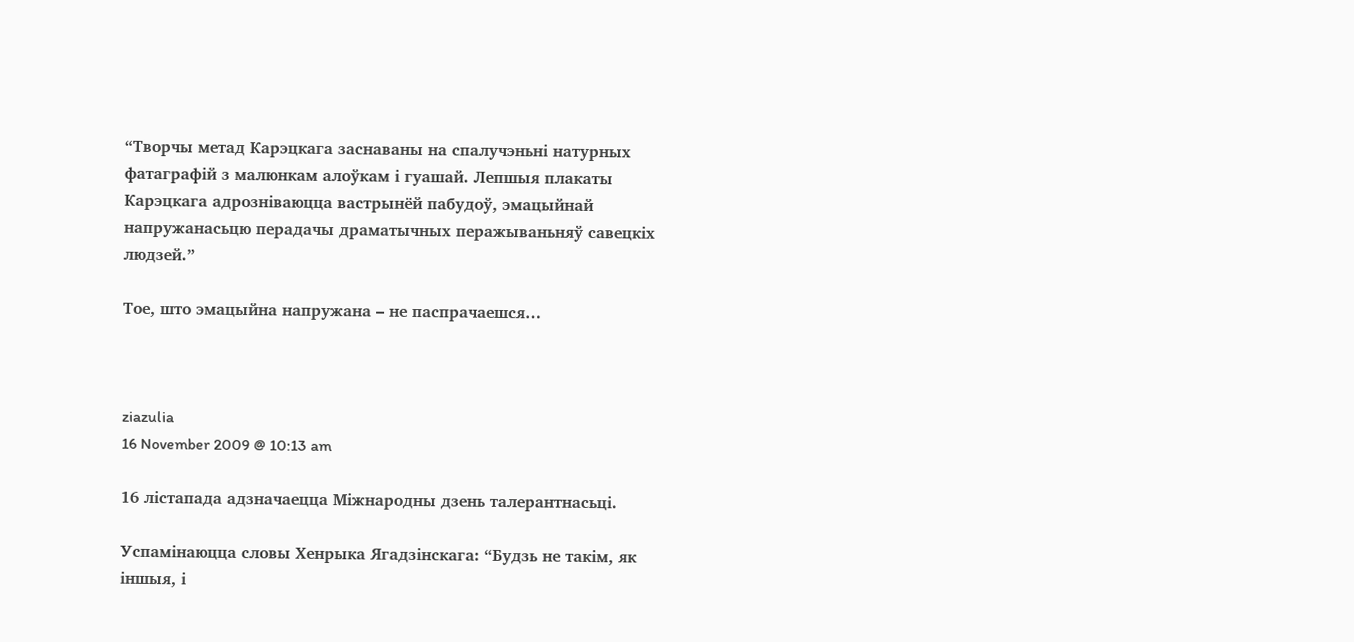“Творчы метад Карэцкага заснаваны на спалучэньні натурных фатаграфій з малюнкам алоўкам і гуашай. Лепшыя плакаты Карэцкага адрозніваюцца вастрынёй пабудоў, эмацыйнай напружанасьцю перадачы драматычных перажываньняў савецкіх людзей.”

Тое, што эмацыйна напружана – не паспрачаешся…



ziazulia
16 November 2009 @ 10:13 am

16 лістапада адзначаецца Міжнародны дзень талерантнасьці.

Успамінаюцца словы Хенрыка Ягадзінскага: “Будзь не такім, як іншыя, і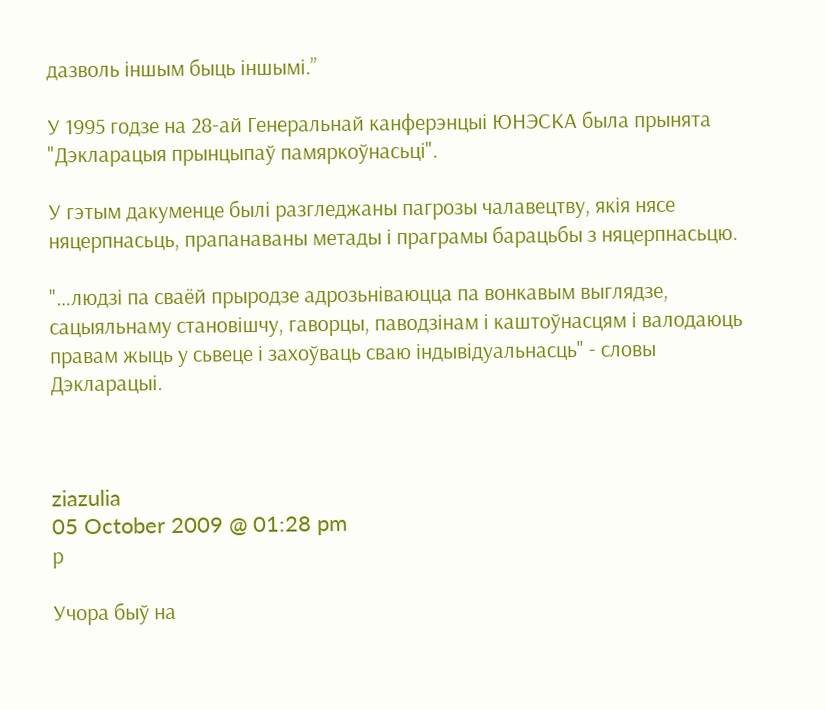дазволь іншым быць іншымі.”

У 1995 годзе на 28-ай Генеральнай канферэнцыі ЮНЭСКА была прынята "Дэкларацыя прынцыпаў памяркоўнасьці".

У гэтым дакуменце былі разгледжаны пагрозы чалавецтву, якія нясе няцерпнасьць, прапанаваны метады і праграмы барацьбы з няцерпнасьцю.

"…людзі па сваёй прыродзе адрозьніваюцца па вонкавым выглядзе, сацыяльнаму становішчу, гаворцы, паводзінам і каштоўнасцям і валодаюць правам жыць у сьвеце і захоўваць сваю індывідуальнасць" - словы Дэкларацыі.



ziazulia
05 October 2009 @ 01:28 pm
р

Учора быў на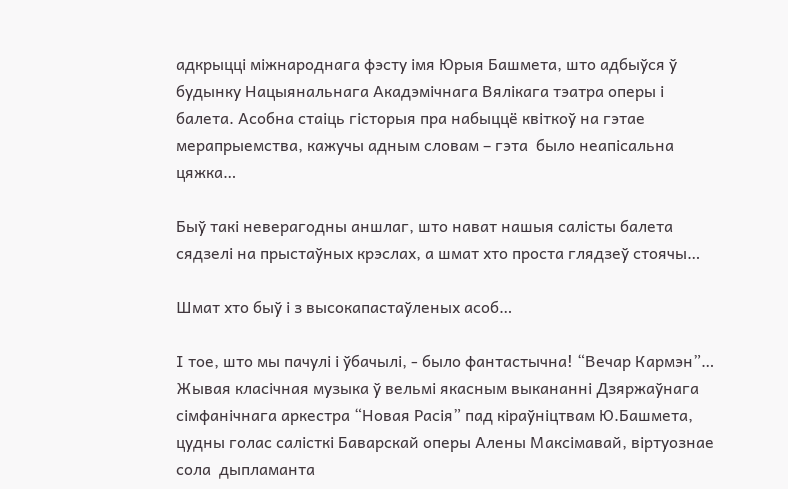адкрыцці міжнароднага фэсту імя Юрыя Башмета, што адбыўся ў будынку Нацыянальнага Акадэмічнага Вялікага тэатра оперы і балета. Асобна стаіць гісторыя пра набыццё квіткоў на гэтае мерапрыемства, кажучы адным словам – гэта  было неапісальна цяжка…

Быў такі неверагодны аншлаг, што нават нашыя салісты балета сядзелі на прыстаўных крэслах, а шмат хто проста глядзеў стоячы…

Шмат хто быў і з высокапастаўленых асоб…

І тое, што мы пачулі і ўбачылі, - было фантастычна! “Вечар Кармэн”… Жывая класічная музыка ў вельмі якасным выкананні Дзяржаўнага сімфанічнага аркестра “Новая Расія” пад кіраўніцтвам Ю.Башмета, цудны голас салісткі Баварскай оперы Алены Максімавай, віртуознае сола  дыпламанта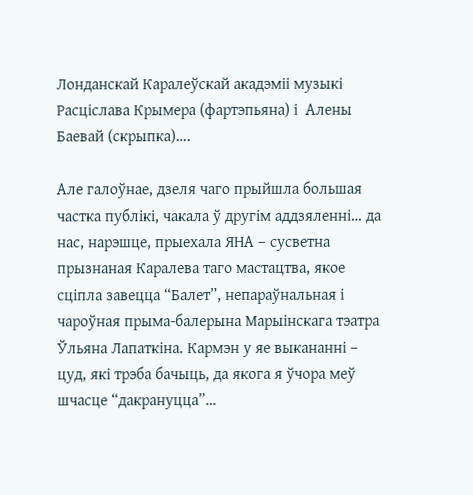Лонданскай Каралеўскай акадэміі музыкі Расціслава Крымера (фартэпьяна) і  Алены Баевай (скрыпка)….

Але галоўнае, дзеля чаго прыйшла большая частка публікі, чакала ў другім аддзяленні… да нас, нарэшце, прыехала ЯНА – сусветна прызнаная Каралева таго мастацтва, якое сціпла завецца “Балет”, непараўнальная і чароўная прыма-балерына Марыінскага тэатра Ўльяна Лапаткіна. Кармэн у яе выкананні – цуд, які трэба бачыць, да якога я ўчора меў шчасце “дакрануцца”…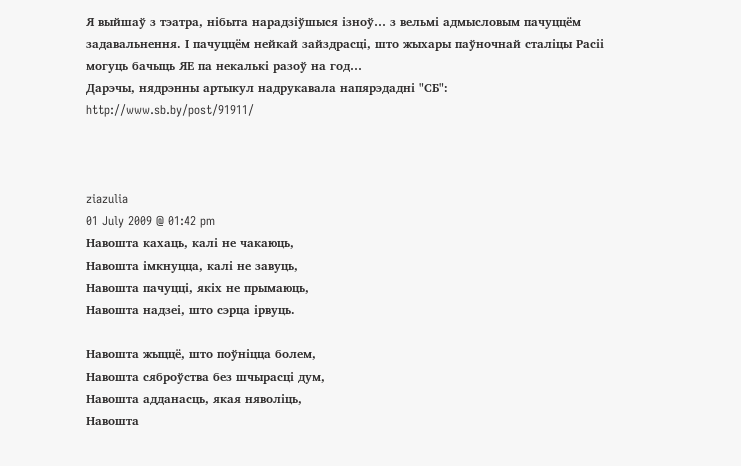Я выйшаў з тэатра, нібыта нарадзіўшыся ізноў… з вельмі адмысловым пачуццём задавальнення. І пачуццём нейкай зайздрасці, што жыхары паўночнай сталіцы Расіі могуць бачыць ЯЕ па некалькі разоў на год…
Дарэчы, нядрэнны артыкул надрукавала напярэдадні "СБ":
http://www.sb.by/post/91911/



ziazulia
01 July 2009 @ 01:42 pm
Навошта кахаць, калі не чакаюць,
Навошта імкнуцца, калі не завуць,
Навошта пачуцці, якіх не прымаюць,
Навошта надзеі, што сэрца ірвуць.

Навошта жыццё, што поўніцца болем,
Навошта сяброўства без шчырасці дум,
Навошта адданасць, якая няволіць,
Навошта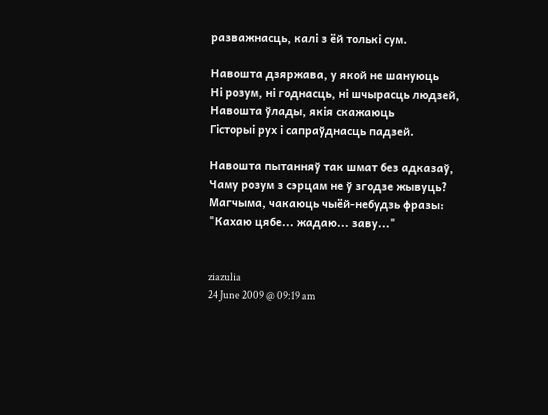разважнасць, калі з ёй толькі сум.

Навошта дзяржава, у якой не шануюць
Ні розум, ні годнасць, ні шчырасць людзей,
Навошта ўлады, якія скажаюць
Гісторыі рух і сапраўднасць падзей.

Навошта пытанняў так шмат без адказаў,
Чаму розум з сэрцам не ў згодзе жывуць?
Магчыма, чакаюць чыёй-небудзь фразы:
"Кахаю цябе... жадаю... заву..."


ziazulia
24 June 2009 @ 09:19 am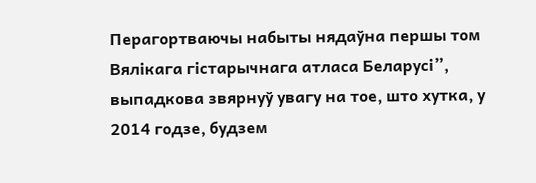Перагортваючы набыты нядаўна першы том Вялікага гістарычнага атласа Беларусі”, выпадкова звярнуў увагу на тое, што хутка, у 2014 годзе, будзем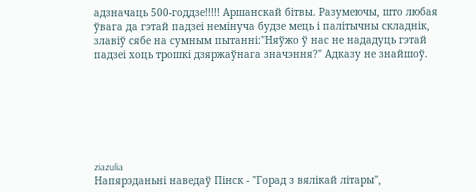адзначаць 500-годдзе!!!!! Аршанскай бітвы. Разумеючы, што любая ўвага да гэтай падзеі немінуча будзе мець і палітычны складнік, злавіў сябе на сумным пытанні:"Няўжо ў нас не нададуць гэтай падзеі хоць трошкі дзяржаўнага значэння?" Адказу не знайшоў.







ziazulia
Напярэданьні наведаў Пінск - "Горад з вялікай літары",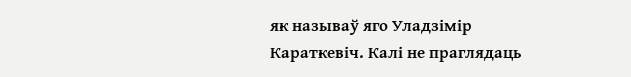як называў яго Уладзімір Караткевіч. Калі не праглядаць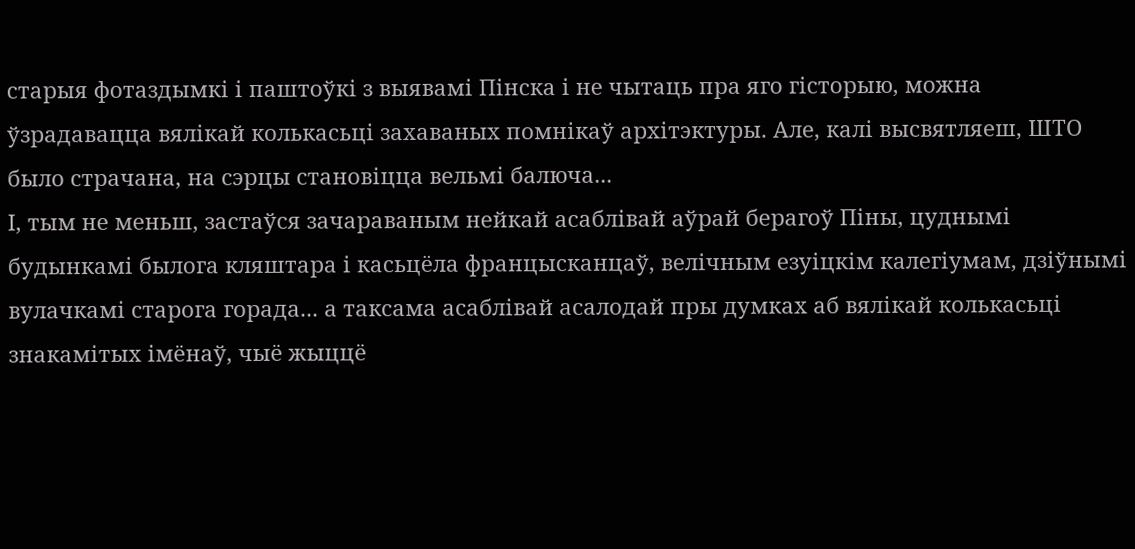старыя фотаздымкі і паштоўкі з выявамі Пінска і не чытаць пра яго гісторыю, можна ўзрадавацца вялікай колькасьці захаваных помнікаў архітэктуры. Але, калі высвятляеш, ШТО было страчана, на сэрцы становіцца вельмі балюча...
І, тым не меньш, застаўся зачараваным нейкай асаблівай аўрай берагоў Піны, цуднымі будынкамі былога кляштара і касьцёла францысканцаў, велічным езуіцкім калегіумам, дзіўнымі вулачкамі старога горада... а таксама асаблівай асалодай пры думках аб вялікай колькасьці знакамітых імёнаў, чыё жыццё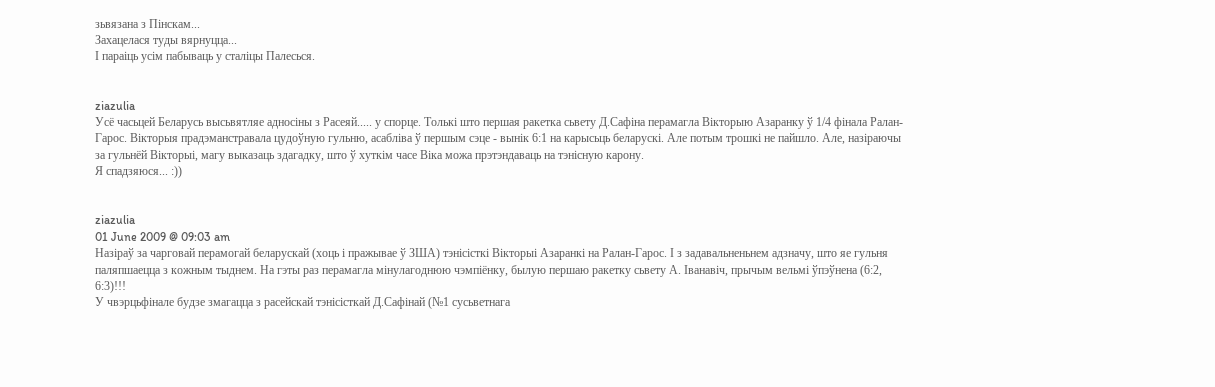зьвязана з Пінскам...
Захацелася туды вярнуцца...
І параіць усім пабываць у сталіцы Палесься.


ziazulia
Усё часьцей Беларусь высьвятляе адносіны з Расеяй..... у спорце. Толькі што першая ракетка сьвету Д.Сафіна перамагла Вікторыю Азаранку ў 1/4 фінала Ралан-Гарос. Вікторыя прадэманстравала цудоўную гульню, асабліва ў першым сэце - вынік 6:1 на карысьць беларускі. Але потым трошкі не пайшло. Але, назіраючы за гульнёй Вікторыі, магу выказаць здагадку, што ў хуткім часе Віка можа прэтэндаваць на тэнісную карону.
Я спадзяюся... :))


ziazulia
01 June 2009 @ 09:03 am
Назіраў за чарговай перамогай беларускай (хоць і пражывае ў ЗША) тэнісісткі Вікторыі Азаранкі на Ралан-Гарос. І з задавальненьнем адзначу, што яе гульня паляпшаецца з кожным тыднем. На гэты раз перамагла мінулагоднюю чэмпіёнку, былую першаю ракетку сьвету А. Іванавіч, прычым вельмі ўпэўнена (6:2, 6:3)!!!
У чвэрцьфінале будзе змагацца з расейскай тэнісісткай Д.Сафінай (№1 сусьветнага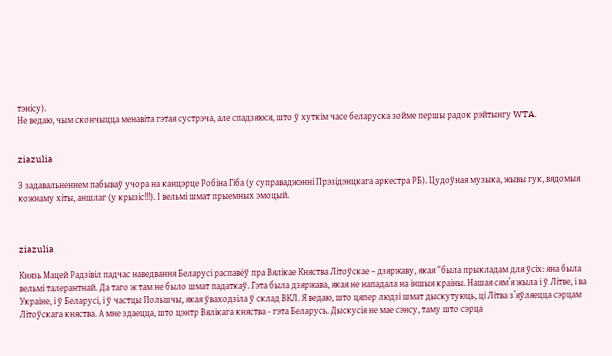тэнісу).
Не ведаю, чым скончыцца менавіта гэтая сустрэча, але спадзяюся, што ў хуткім часе беларуска зойме першы радок рэйтынгу WTA.


ziazulia

З задавальненнем пабываў учора на канцэрце Робіна Гіба (у суправаджэнні Прэзідэнцкага аркестра РБ). Цудоўная музыка, жывы гук, вядомыя кожнаму хіты, аншлаг (у крызіс!!!). І вельмі шмат прыемных эмоцый.



ziazulia

Князь Мацей Радзівіл падчас наведвання Беларусі распавёў пра Вялікае Княства Літоўскае – дзяржаву, якая “была прыкладам для ўсіх: яна была вельмі талерантнай. Да таго ж там не было шмат падаткаў. Гэта была дзяржава, якая не нападала на іншыя краіны. Нашая сям’я жыла і ў Літве, і ва Украіне, і ў Беларусі, і ў частцы Польшчы, якая ўваходзіла ў склад ВКЛ. Я ведаю, што цяпер людзі шмат дыскутуюць, ці Літва з’яўляецца сэрцам Літоўскага княства. А мне здаецца, што цэнтр Вялікага княства - гэта Беларусь. Дыскусія не мае сэнсу, таму што сэрца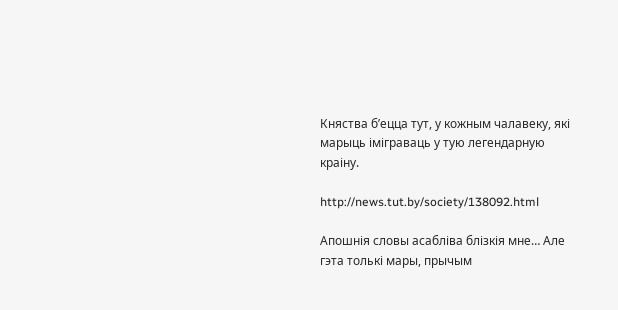Княства б’ецца тут, у кожным чалавеку, які марыць іміграваць у тую легендарную краіну.

http://news.tut.by/society/138092.html

Апошнія словы асабліва блізкія мне… Але гэта толькі мары, прычым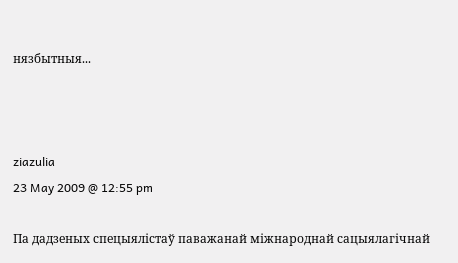нязбытныя...



ziazulia
23 May 2009 @ 12:55 pm

Па дадзеных спецыялістаў паважанай міжнароднай сацыялагічнай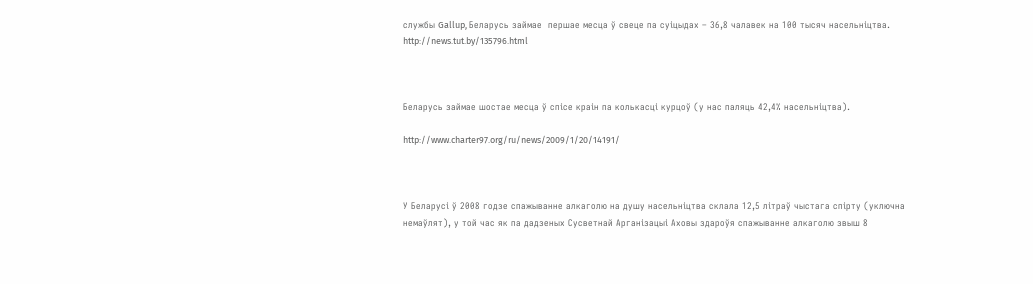службы Gallup, Беларусь займае  першае месца ў свеце па суіцыдах – 36,8 чалавек на 100 тысяч насельніцтва. http://news.tut.by/135796.html



Беларусь займае шостае месца ў спісе краін па колькасці курцоў (у нас паляць 42,4% насельніцтва).

http://www.charter97.org/ru/news/2009/1/20/14191/



У Беларусі ў 2008 годзе спажыванне алкаголю на душу насельніцтва склала 12,5 літраў чыстага спірту (уключна немаўлят), у той час як па дадзеных Сусветнай Арганізацыі Аховы здароўя спажыванне алкаголю звыш 8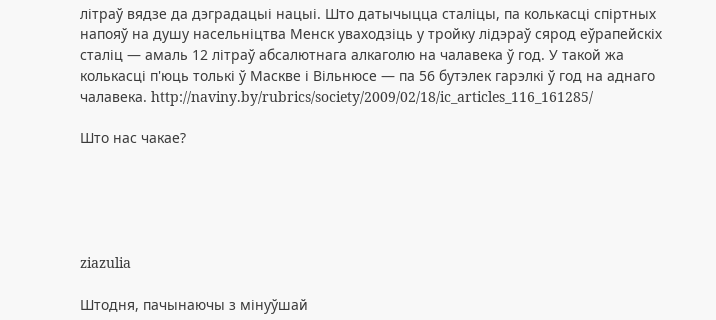літраў вядзе да дэградацыі нацыі. Што датычыцца сталіцы, па колькасці спіртных напояў на душу насельніцтва Менск уваходзіць у тройку лідэраў сярод еўрапейскіх сталіц — амаль 12 літраў абсалютнага алкаголю на чалавека ў год. У такой жа колькасці п'юць толькі ў Маскве і Вільнюсе — па 56 бутэлек гарэлкі ў год на аднаго чалавека. http://naviny.by/rubrics/society/2009/02/18/ic_articles_116_161285/

Што нас чакае?





ziazulia

Штодня, пачынаючы з мінуўшай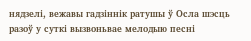нядзелі, вежавы гадзіннік ратушы ў Осла шэсць разоў у суткі вызвоньвае мелодыю песні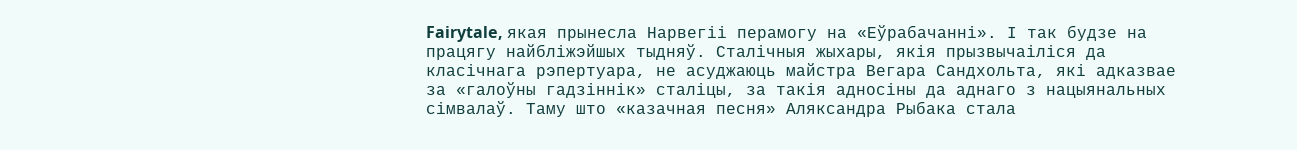Fairytale, якая прынесла Нарвегіі перамогу на «Еўрабачанні». І так будзе на працягу найбліжэйшых тыдняў. Сталічныя жыхары, якія прызвычаіліся да класічнага рэпертуара, не асуджаюць майстра Вегара Сандхольта, які адказвае за «галоўны гадзіннік» сталіцы, за такія адносіны да аднаго з нацыянальных сімвалаў. Таму што «казачная песня» Аляксандра Рыбака стала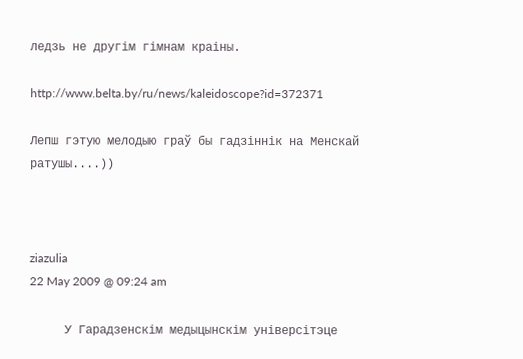ледзь не другім гімнам краіны.

http://www.belta.by/ru/news/kaleidoscope?id=372371

Лепш гэтую мелодыю граў бы гадзіннік на Менскай ратушы....))



ziazulia
22 May 2009 @ 09:24 am

     У Гарадзенскім медыцынскім універсітэце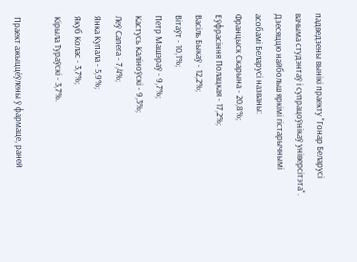падведзены вынікі праекту "Гонар Беларусі вачыма студэнтаў і супрацоўнікаў універсітэта". Дзесяццю найбольш яркімі гістарычнымі асобамі Беларусі названы:
Францыск Скарына - 20,8%;
Еўфрасіння Полацкая - 17,2%;
Васіль Быкаў - 12,2%;
Вітаўт - 10,1%;
Петр Машэраў - 9,7%;
Кастусь Каліноўскі - 9,3%;
Леў Сапега - 7,4%;
Янка Купала - 5,9%;
Якуб Колас - 3,7%;
Кірыла Тураўскі - 3,7%.

Праект ажыццёўлены ў фармаце, раней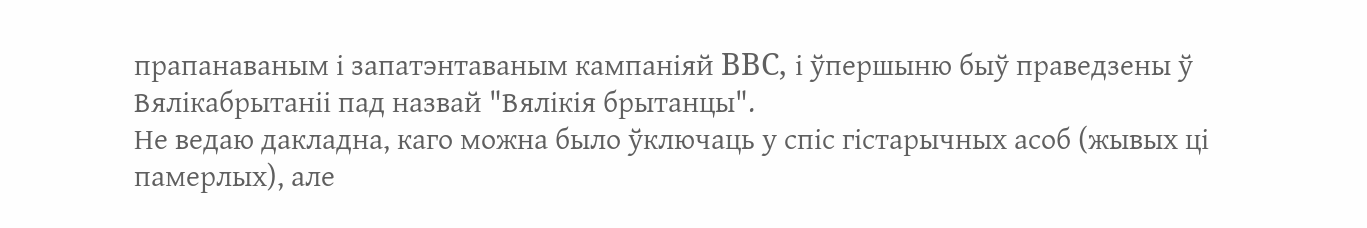прапанаваным і запатэнтаваным кампаніяй BBC, і ўпершыню быў праведзены ў Вялікабрытаніі пад назвай "Вялікія брытанцы".
Не ведаю дакладна, каго можна было ўключаць у спіс гістарычных асоб (жывых ці памерлых), але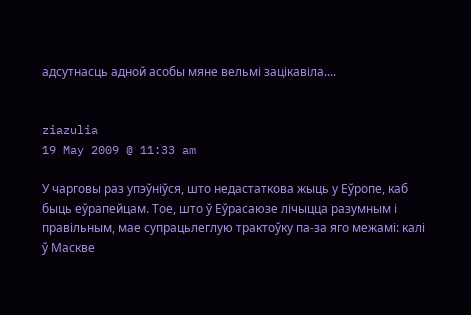адсутнасць адной асобы мяне вельмі зацікавіла....


ziazulia
19 May 2009 @ 11:33 am

У чарговы раз упэўніўся, што недастаткова жыць у Еўропе, каб быць еўрапейцам. Тое, што ў Еўрасаюзе лічыцца разумным і правільным, мае супрацьлеглую трактоўку па-за яго межамі: калі ў Маскве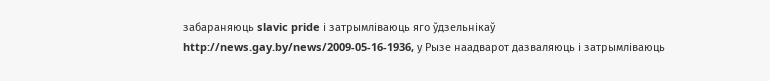забараняюць slavic pride і затрымліваюць яго ўдзельнікаў http://news.gay.by/news/2009-05-16-1936, у Рызе наадварот дазваляюць і затрымліваюць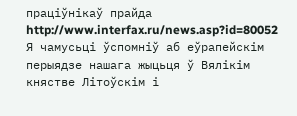праціўнікаў прайда http://www.interfax.ru/news.asp?id=80052
Я чамусьці ўспомніў аб еўрапейскім перыядзе нашага жыцьця ў Вялікім княстве Літоўскім і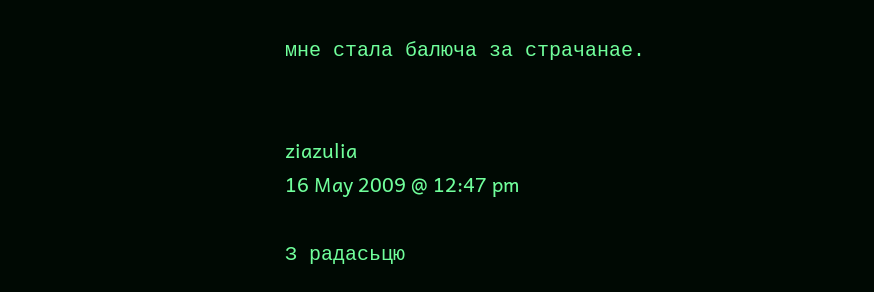мне стала балюча за страчанае.


ziazulia
16 May 2009 @ 12:47 pm

З радасьцю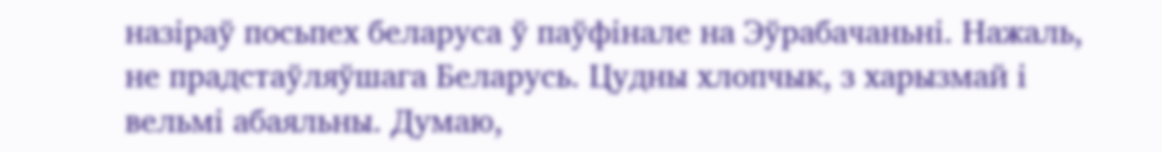назіраў посьпех беларуса ў паўфінале на Эўрабачаньні. Нажаль, не прадстаўляўшага Беларусь. Цудны хлопчык, з харызмай і вельмі абаяльны. Думаю,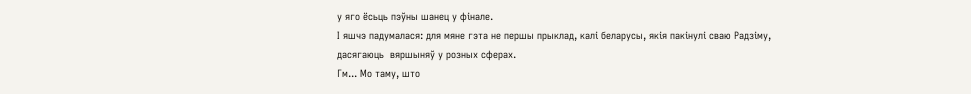у яго ёсьць пэўны шанец у фінале.
І яшчэ падумалася: для мяне гэта не першы прыклад, калі беларусы, якія пакінулі сваю Радзіму, дасягаюць  вяршыняў у розных сферах.
Гм... Мо таму, што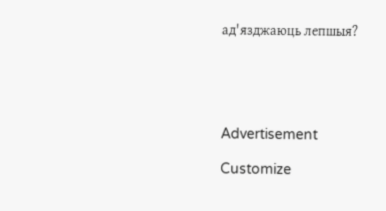ад'язджаюць лепшыя?





Advertisement

Customize